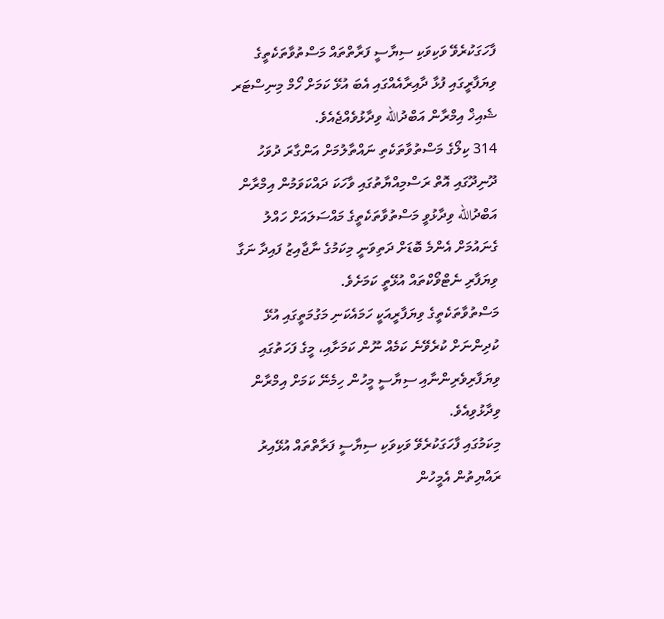ފާހަގަކުރެވޭ ވަކިވަކި ސިޔާސީ ފަރާތްތައް މަސްތުވާތަކެތީގެ ވިޔަފާރީގައި ފުޅާ ދާއިރާއެއްގައި އެބަ އުޅޭ ކަމަށް ހޯމް މިނިސްޓަރ ޝެއިޚް އިމްރާން އަބްދުالله ވިދާޅުވެއްޖެއެވެ.
314 ކިލޯގެ މަސްތުވާތަކެތި ނައްތާލުމަށް އަންގާރަ ދުވަހު ދޫނިދޫގައި އޮތް ރަސްމިއްޔާތުގައި ވާހަކަ ދައްކަވަމުން އިމްރާން އަބްދުالله ވިދާޅުވީ މަސްތުވާތަކެތީގެ މައްސަލައަށް ހައްލު ގެނައުމަށް އެންމެ ބޮޑަށް ދަތިވަނީ މިކަމުގެ ނާޖާއިޒު ފައިދާ ނަގާ ވިޔަފާރި ނެޓްވޯކްތައް އުޅޭތީ ކަމަށެވެ.
މަސްތުވާތަކެތީގެ ވިޔަފާރީއަކީ ހަމައެކަނި މަގުމަތީގައި އުޅޭ ކުދިންނަށް ކުރެވޭނެ ކަމެއް ނޫން ކަމަށާއި، މީގެ ފަހަތުގައި ވިޔަފާރިވެރިންނާއި ސިޔާސީ މީހުން ހިމެނޭ ކަމަށް އިމްރާން ވިދާޅުވިއެވެ.
މިކަމުގައި ފާހަގަކުރެވޭ ވަކިވަކި ސިޔާސީ ފަރާތްތައް އުޅޭއިރު ރައްޔިތުން އެމީހުން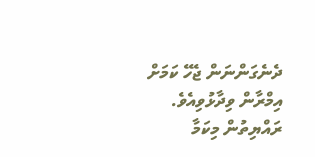ދެނެގަންނަން ޖެހޭ ކަމަށް އިމްރާން ވިދާޅުވިއެވެ.
ރައްޔިތުން މިކަމާ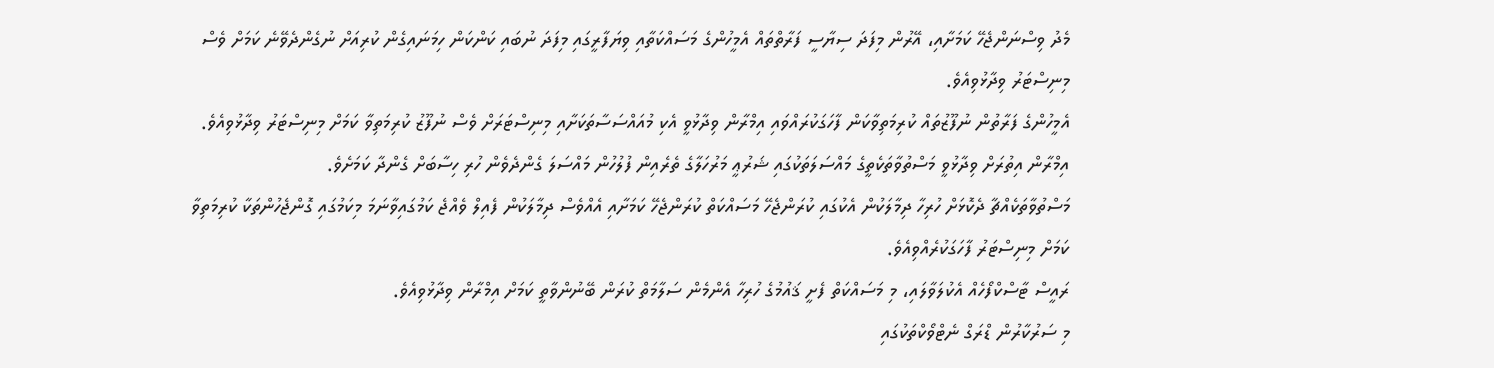މެދު ވިސްނަންޖެހޭ ކަމަށާއި، އޭރުން މިފަދަ ސިޔާސީ ފަރާތްތައް އެމީހުންގެ މަސައްކަތާއި ވިޔަފާރީގައި މިފަދަ ނުބައި ކަންކަން ހިމަނައިގެން ކުރިއަށް ނުގެންދެވޭނެ ކަމަށް ވެސް މިނިސްޓަރު ވިދާޅުވިއެވެ.
އެމީހުންގެ ފަރާތުން ނުފޫޒުތައް ކުރިމަތިވާކަން ފާހަގަކުރައްވައި އިމްރާން ވިދާޅުވީ އެކި މުއައްސަސާތަކަށާއި މިނިސްޓަރަށް ވެސް ނުފޫޒު ކުރިމަތިވާ ކަމަށް މިނިސްޓަރު ވިދާޅުވިއެވެ.
އިމްރާން އިތުރަށް ވިދާޅުވީ މަސްތުވާތަކެތީގެ މައްސަލަތަކުގައި ޝަރުޢީ މަރުހަލާގެ ތެރެއިން ފުލުހުން މައްސަލަ ގެންދެވެން ހުރި ހިސާބަށް ގެންދާ ކަމަށެވެ.
މަސްތުވާތަކެއްޗާ ދެކޮޅަށް ހުރިހާ ދިމާލަކުން އެކުގައި ކުރަންޖެހޭ މަސައްކަތް ކުރަންޖެހޭ ކަމަށާއި އެއްވެސް ދިމާލަކުން ފެއިލް ވެއްޖެ ކަމުގައިވާނަމަ މިކަމުގައި ގޮންޖެހުންތަކާ ކުރިމަތިވާ ކަމަށް މިނިސްޓަރު ފާހަގަކުރެއްވިއެވެ.
ރައީސް ޓާސްކްފޯހެއް އެކުލަވާލައި، މި މަސައްކަތް ފެށީ ޤައުމުގެ ހުރިހާ އެންމެން ސަލާމަތް ކުރަން ބޭނުންވާތީ ކަމަށް އިމްރާން ވިދާޅުވިއެވެ.
މި ސަރުކާރުން ޑްރަގް ނެޓްވޯކްތަކުގައި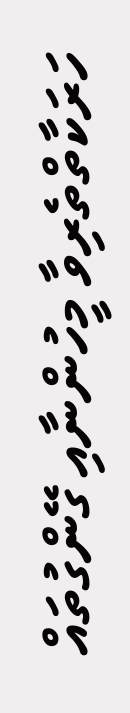ހަރަކާތްތެރިވާ މީހުންނާއި ގޭންގުތައް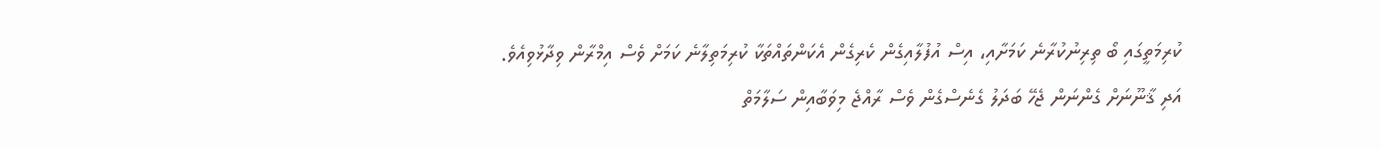ކުރިމަތީގައި ބޯ ތިރިނުކުރާނެ ކަމަށާއި، އިސް އުފުލާއިގެން ކެރިގެން އެކަންތައްތަކާ ކުރިމަތިލާނެ ކަމަށް ވެސް އިމްރާން ވިދާޅުވިއެވެ.
އަދި ޤާނޫނަށް ގެންނަން ޖެހޭ ބަދަލު ގެނެސްގެން ވެސް ރާއްޖެ މިވަބާއިން ސަލާމަތް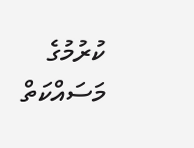ކުރުމުގެ މަސައްކަތް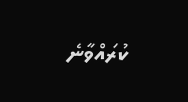ކުރައްވާނެ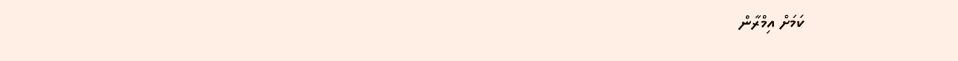ކަމަށް އިމްރާން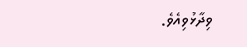ވިދާޅުވިއެވެ.